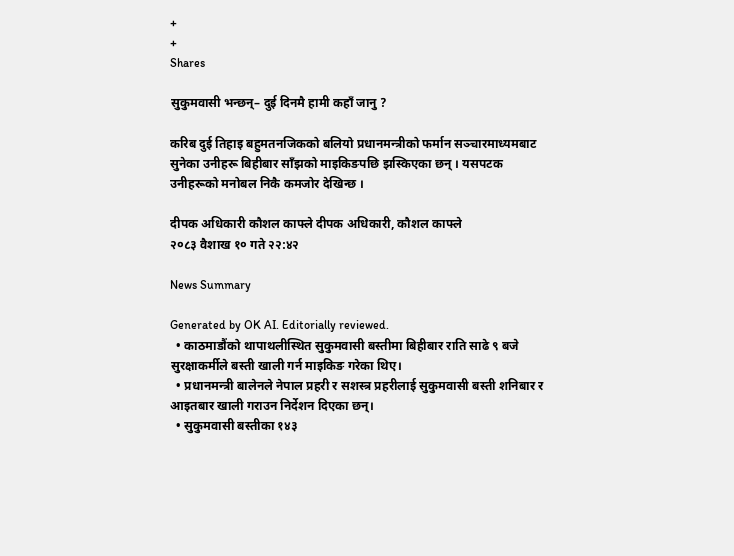+
+
Shares

सुकुमवासी भन्छन्– दुई दिनमै हामी कहाँ जानु ?

करिब दुई तिहाइ बहुमतनजिकको बलियो प्रधानमन्त्रीको फर्मान सञ्चारमाध्यमबाट सुनेका उनीहरू बिहीबार साँझको माइकिङपछि झस्किएका छन् । यसपटक उनीहरूको मनोबल निकै कमजोर देखिन्छ ।

दीपक अधिकारी कौशल काफ्ले दीपक अधिकारी, कौशल काफ्ले
२०८३ वैशाख १० गते २२:४२

News Summary

Generated by OK AI. Editorially reviewed.
  • काठमाडौंको थापाथलीस्थित सुकुमवासी बस्तीमा बिहीबार राति साढे ९ बजे सुरक्षाकर्मीले बस्ती खाली गर्न माइकिङ गरेका थिए।
  • प्रधानमन्त्री बालेनले नेपाल प्रहरी र सशस्त्र प्रहरीलाई सुकुमवासी बस्ती शनिबार र आइतबार खाली गराउन निर्देशन दिएका छन्।
  • सुकुमवासी बस्तीका १४३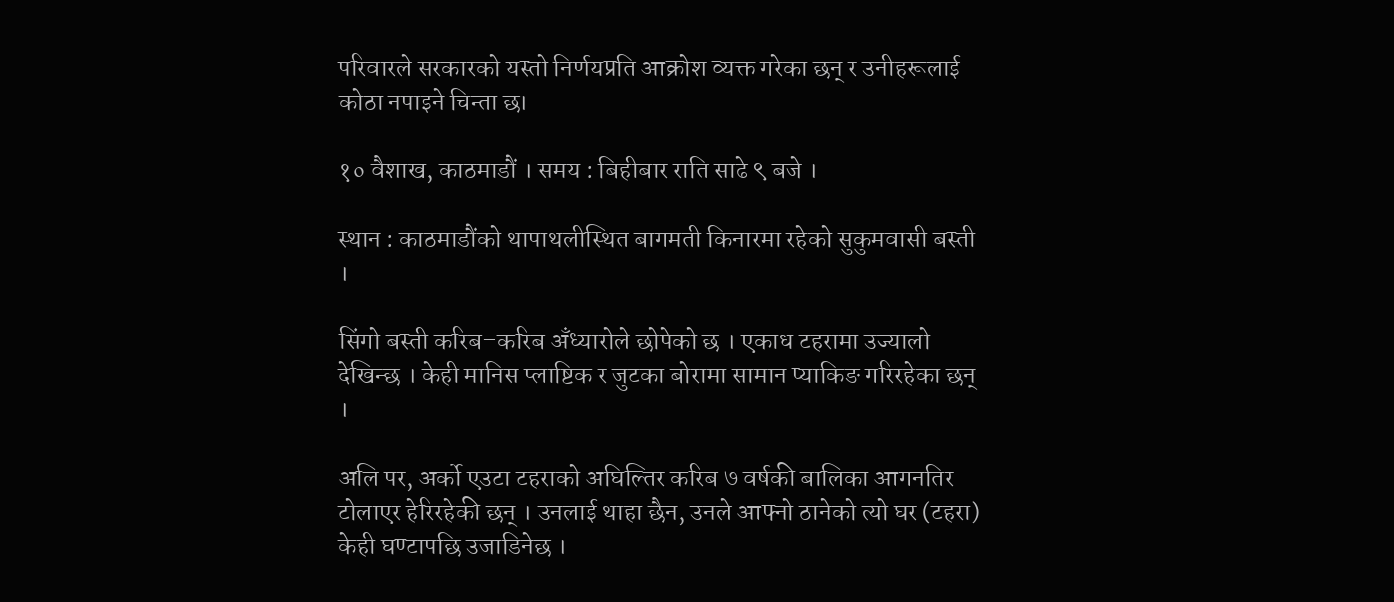परिवारले सरकारको यस्तो निर्णयप्रति आक्रोश व्यक्त गरेका छन् र उनीहरूलाई कोठा नपाइने चिन्ता छ।

१० वैशाख, काठमाडौं । समय : बिहीबार राति साढे ९ बजे ।

स्थान : काठमाडौंको थापाथलीस्थित बागमती किनारमा रहेको सुकुमवासी बस्ती ।

सिंगो बस्ती करिब–करिब अँध्यारोले छोपेको छ । एकाध टहरामा उज्यालो देखिन्छ । केही मानिस प्लाष्टिक र जुटका बोरामा सामान प्याकिङ गरिरहेका छन् ।

अलि पर, अर्को एउटा टहराको अघिल्तिर करिब ७ वर्षकी बालिका आगनतिर टोलाएर हेरिरहेकी छन् । उनलाई थाहा छैन, उनले आफ्नो ठानेको त्यो घर (टहरा) केही घण्टापछि उजाडिनेछ ।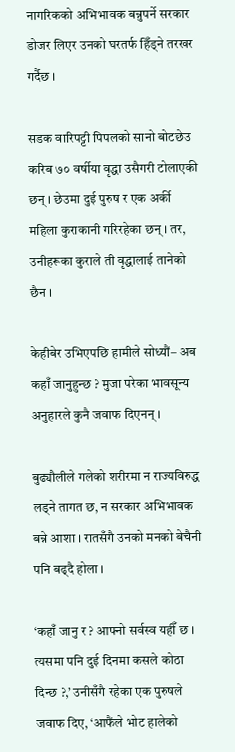नागरिकको अभिभावक बन्नुपर्ने सरकार डोजर लिएर उनको घरतर्फ हिँड्ने तरखर गर्दैछ ।

सडक वारिपट्टी पिपलको सानो बोटछेउ करिब ७० वर्षीया वृद्धा उसैगरी टोलाएकी छन् । छेउमा दुई पुरुष र एक अर्की महिला कुराकानी गरिरहेका छन् । तर, उनीहरूका कुराले ती वृद्धालाई तानेको छैन ।

केहीबेर उभिएपछि हामीले सोध्यौं– अब कहाँ जानुहुन्छ ? मुजा परेका भावसून्य अनुहारले कुनै जवाफ दिएनन् ।

बुढ्यौलीले गलेको शरीरमा न राज्यविरुद्ध लड्ने तागत छ, न सरकार अभिभावक बन्ने आशा । रातसँगै उनको मनको बेचैनी पनि बढ्दै होला ।

‘कहाँ जानु र ? आफ्नो सर्वस्व यहीँ छ । त्यसमा पनि दुई दिनमा कसले कोठा दिन्छ ?,’ उनीसँगै रहेका एक पुरुषले जवाफ दिए, ‘आफैंले भोट हालेको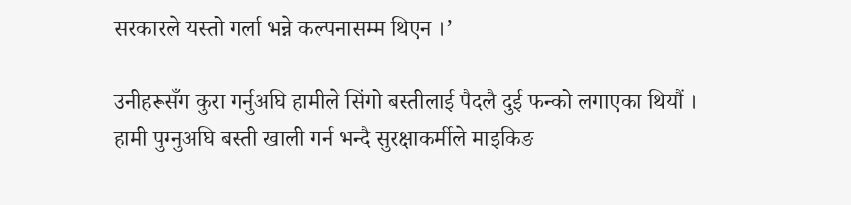सरकारले यस्तो गर्ला भन्ने कल्पनासम्म थिएन ।’

उनीहरूसँग कुरा गर्नुअघि हामीले सिंगो बस्तीलाई पैदलै दुई फन्को लगाएका थियौं । हामी पुग्नुअघि बस्ती खाली गर्न भन्दै सुरक्षाकर्मीले माइकिङ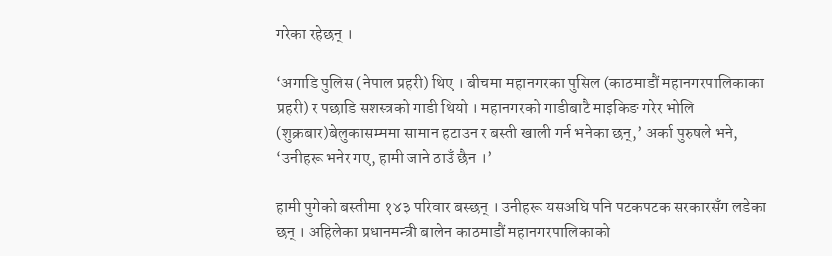गरेका रहेछन् ।

‘अगाडि पुलिस (नेपाल प्रहरी) थिए । बीचमा महानगरका पुसिल (काठमाडौं महानगरपालिकाका प्रहरी) र पछाडि सशस्त्रको गाडी थियो । महानगरको गाडीबाटै माइकिङ गरेर भोलि (शुक्रबार)बेलुकासम्ममा सामान हटाउन र बस्ती खाली गर्न भनेका छन्,’ अर्का पुरुषले भने, ‘उनीहरू भनेर गए, हामी जाने ठाउँ छैन ।’

हामी पुगेको बस्तीमा १४३ परिवार बस्छन् । उनीहरू यसअघि पनि पटकपटक सरकारसँग लडेका छन् । अहिलेका प्रधानमन्त्री बालेन काठमाडौं महानगरपालिकाको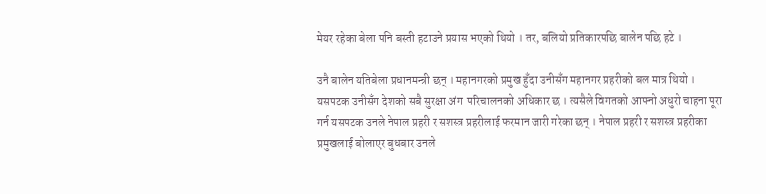मेयर रहेका बेला पनि बस्ती हटाउने प्रयास भएको थियो । तर, बलियो प्रतिकारपछि बालेन पछि हटे ।

उनै बालेन यतिबेला प्रधानमन्त्री छन् । महानगरको प्रमुख हुँदा उनीसँग महानगर प्रहरीको बल मात्र थियो । यसपटक उनीसँग देशको सबै सुरक्षा अंग  परिचालनको अधिकार छ । त्यसैले विगतको आफ्नो अधुरो चाहना पूरा गर्न यसपटक उनले नेपाल प्रहरी र सशस्त्र प्रहरीलाई फरमान जारी गरेका छन् । नेपाल प्रहरी र सशस्त्र प्रहरीका प्रमुखलाई बोलाएर बुधबार उनले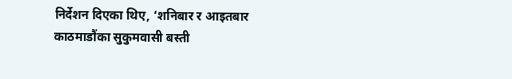निर्देशन दिएका थिए, ‘शनिबार र आइतबार काठमाडौंका सुकुमवासी बस्ती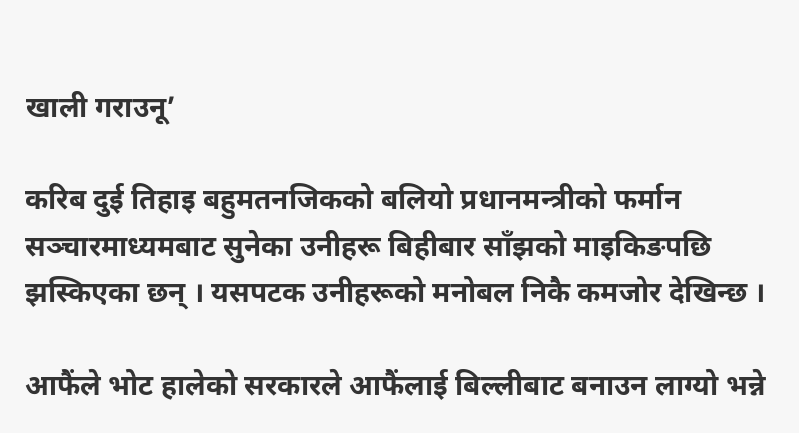खाली गराउनू’

करिब दुई तिहाइ बहुमतनजिकको बलियो प्रधानमन्त्रीको फर्मान सञ्चारमाध्यमबाट सुनेका उनीहरू बिहीबार साँझको माइकिङपछि झस्किएका छन् । यसपटक उनीहरूको मनोबल निकै कमजोर देखिन्छ ।

आफैंले भोट हालेको सरकारले आफैंलाई बिल्लीबाट बनाउन लाग्यो भन्ने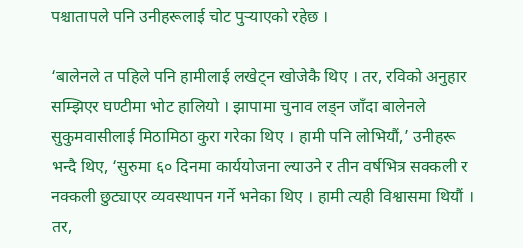पश्चातापले पनि उनीहरूलाई चोट पुर्‍याएको रहेछ ।

‘बालेनले त पहिले पनि हामीलाई लखेट्न खोजेकै थिए । तर, रविको अनुहार सम्झिएर घण्टीमा भोट हालियो । झापामा चुनाव लड्न जाँदा बालेनले सुकुमवासीलाई मिठामिठा कुरा गरेका थिए । हामी पनि लोभियौं,’ उनीहरू भन्दै थिए, ‘सुरुमा ६० दिनमा कार्ययोजना ल्याउने र तीन वर्षभित्र सक्कली र नक्कली छुट्याएर व्यवस्थापन गर्ने भनेका थिए । हामी त्यही विश्वासमा थियौं । तर,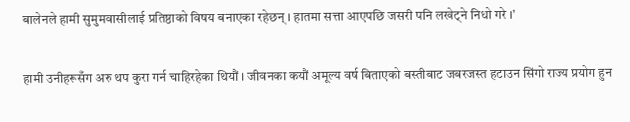बालेनले हामी सुमुमवासीलाई प्रतिष्ठाको विषय बनाएका रहेछन् । हातमा सत्ता आएपछि जसरी पनि लखेट्ने निधो गरे ।’

हामी उनीहरूसँग अरु थप कुरा गर्न चाहिरहेका थियौं । जीवनका कयौं अमूल्य वर्ष बिताएको बस्तीबाट जबरजस्त हटाउन सिंगो राज्य प्रयोग हुन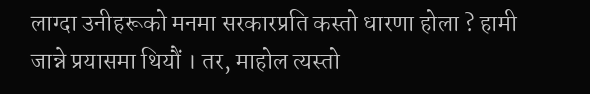लाग्दा उनीहरूको मनमा सरकारप्रति कस्तो धारणा होला ? हामी जान्ने प्रयासमा थियौं । तर, माहोल त्यस्तो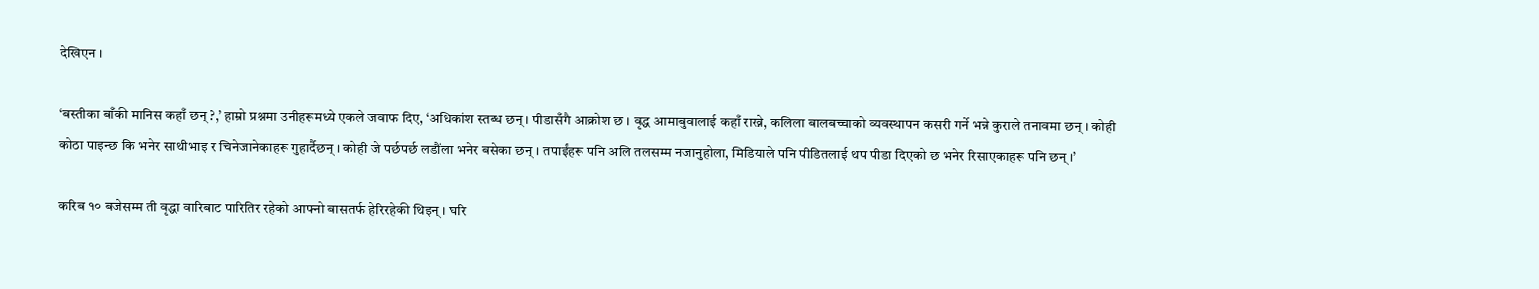देखिएन ।

‘बस्तीका बाँकी मानिस कहाँ छन् ?,’ हाम्रो प्रश्नमा उनीहरूमध्ये एकले जवाफ दिए, ‘अधिकांश स्तब्ध छन् । पीडासँगै आक्रोश छ । वृद्ध आमाबुवालाई कहाँ राख्ने, कलिला बालबच्चाको व्यवस्थापन कसरी गर्ने भन्ने कुराले तनावमा छन् । कोही कोठा पाइन्छ कि भनेर साथीभाइ र चिनेजानेकाहरू गुहार्दैछन् । कोही जे पर्छपर्छ लडौंला भनेर बसेका छन् । तपाईंहरू पनि अलि तलसम्म नजानुहोला, मिडियाले पनि पीडितलाई थप पीडा दिएको छ भनेर रिसाएकाहरू पनि छन् ।’

करिब १० बजेसम्म ती वृद्धा वारिबाट पारितिर रहेको आफ्नो बासतर्फ हेरिरहेकी थिइन् । घरि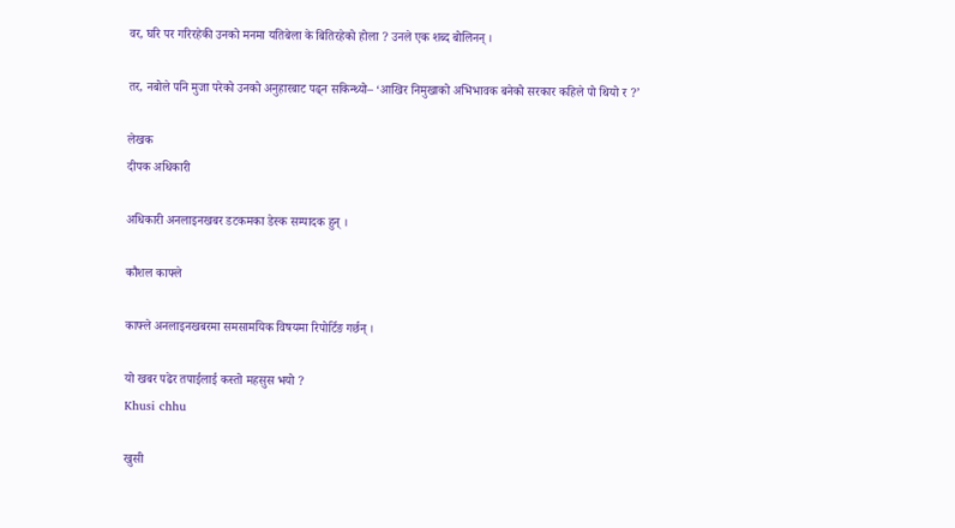वर, घरि पर गरिरहेकी उनको मनमा यतिबेला के बितिरहेको होला ? उनले एक शब्द बोलिनन् ।

तर, नबोले पनि मुजा परेको उनको अनुहारबाट पढ्न सकिन्थ्यो– ‘आखिर निमुखाको अभिभावक बनेको सरकार कहिले पो थियो र ?’

लेखक
दीपक अधिकारी

अधिकारी अनलाइनखबर डटकमका डेस्क सम्पादक हुन् ।

कौशल काफ्ले

काफ्ले अनलाइनखबरमा समसामयिक विषयमा रिपोर्टिङ गर्छन् ।

यो खबर पढेर तपाईलाई कस्तो महसुस भयो ?
Khusi chhu

खुसी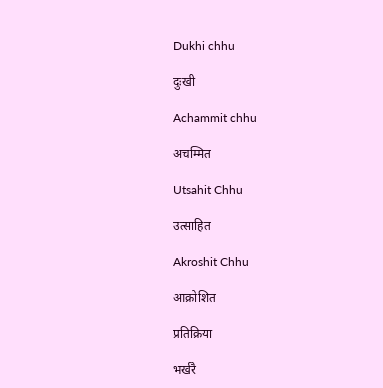Dukhi chhu

दुःखी

Achammit chhu

अचम्मित

Utsahit Chhu

उत्साहित

Akroshit Chhu

आक्रोशित

प्रतिक्रिया

भर्खरै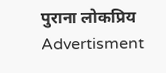पुराना लोकप्रिय
Advertisment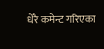धेरै कमेन्ट गरिएका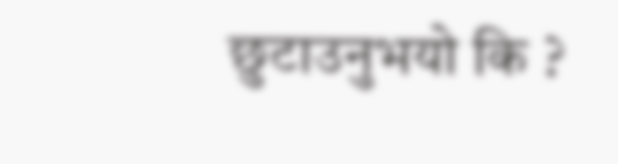छुटाउनुभयो कि ?